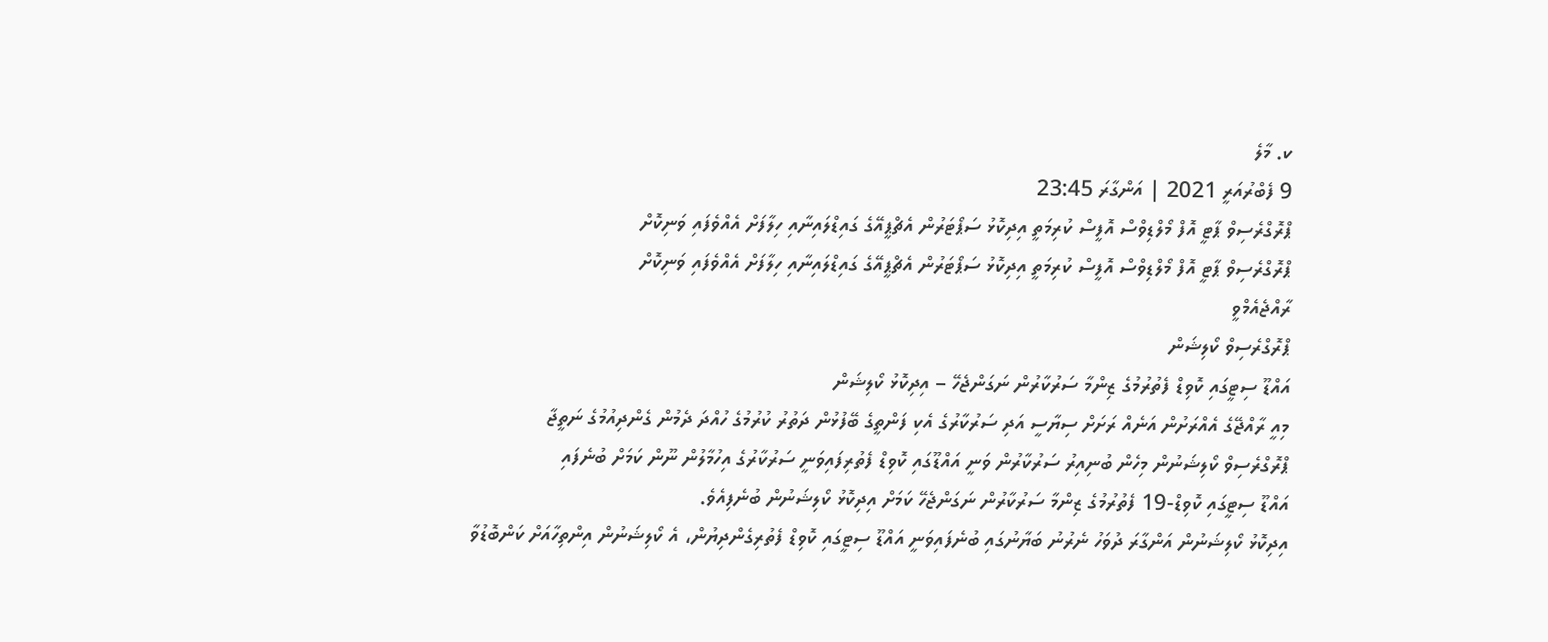ކ. މާލެ
9 ފެބްރުއަރީ 2021 | އަންގާރަ 23:45
ޕްރޮގްރެސިވް ޕާޓީ އޮފް މޯލްޑިވްސް އޮފީސް ކުރިމަތީ އިދިކޮޅު ސަޕޯޓަރުން އެޗްޕީއޭގެ ގައިޑްލައިނާއި ހިލާފަށް އެއްވެފައި ވަނިކޮށް
ޕްރޮގްރެސިވް ޕާޓީ އޮފް މޯލްޑިވްސް އޮފީސް ކުރިމަތީ އިދިކޮޅު ސަޕޯޓަރުން އެޗްޕީއޭގެ ގައިޑްލައިނާއި ހިލާފަށް އެއްވެފައި ވަނިކޮށް
ރާއްޖެއެމްވީ
ޕްރޮގްރެސިވް ކޯލިޝަން
އައްޑޫ ސިޓީގައި ކޮވިޑް ފެތުރުމުގެ ޒިންމާ ސަރުކާރުން ނަގަންޖެހޭ – އިދިކޮޅު ކޯލިޝަން
މިއީ ރާއްޖޭގެ އެއްރަށުން އަނެއް ރަށަށް ސިޔާސީ އަދި ސަރުކާރުގެ އެކި ފަންތީގެ ބޭފުޅުން ދަތުރު ކުރުމުގެ ހުއްދަ ދެމުން ގެންދިއުމުގެ ނަތީޖާ
ޕްރޮގްރެސިވް ކޯލިޝަނުން މިހެން ބުނިއިރު ސަރުކާރުން ވަނީ އައްޑޫގައި ކޮވިޑް ފެތުރިފައިވަނީ ސަރުކާރުގެ އިހުމާލުން ނޫން ކަމަށް ބުނެފައި
އައްޑޫ ސިޓީގައި ކޮވިޑް-19 ފެތުރުމުގެ ޒިންމާ ސަރުކާރުން ނަގަންޖެހޭ ކަމަށް އިދިކޮޅު ކޯލިޝަނުން ބުނެފިއެވެ.
އިދިކޮޅު ކޯލިޝަނުން އަންގާރަ ދުވަހު ނެރުނު ބަޔާނުގައި ބުނެފައިވަނީ އައްޑޫ ސިޓީގައި ކޮވިޑް ފެތުރިގެންދިޔުން، އެ ކޯލިޝަނުން އިންތިހާއަށް ކަންބޮޑުވާ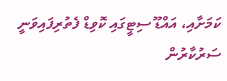ކަމަށާއި، އައްޑޫ ސިޓީގައި ކޮވިޑް ފެތުރިފައިވަނީ ސަރުކާރުން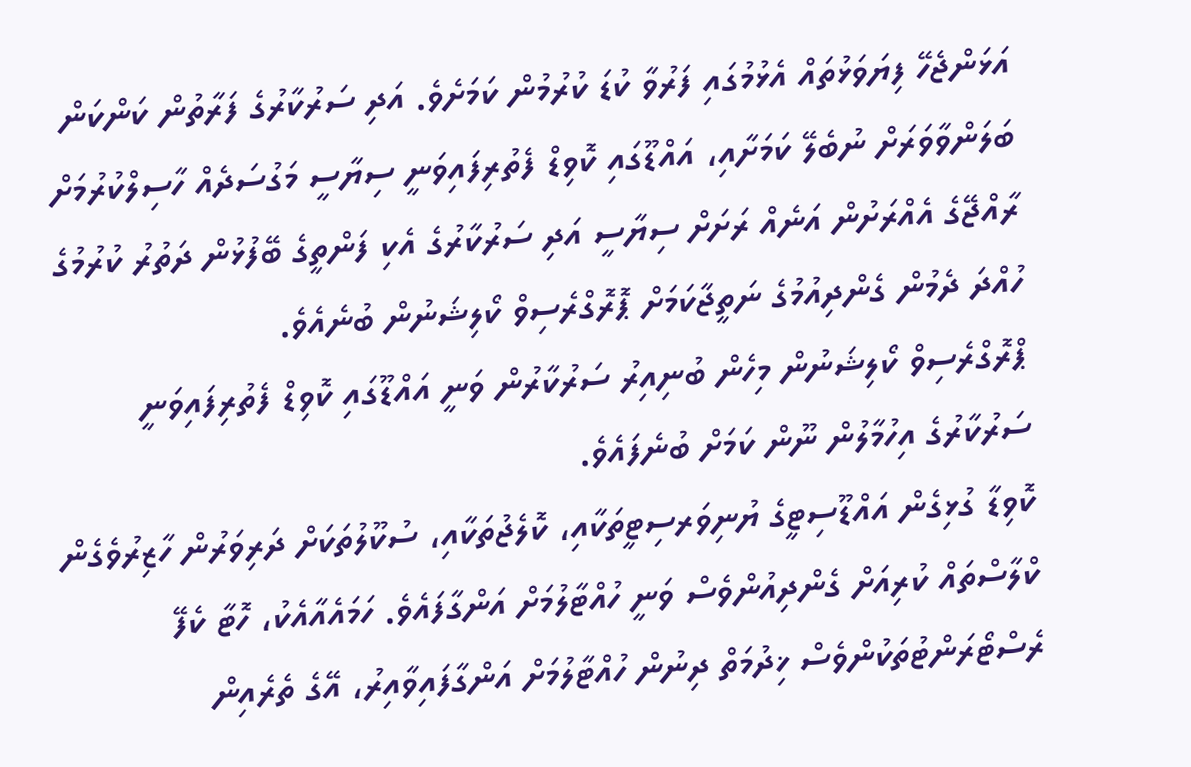އަޅަންޖެހޭ ފިޔަވަޅުތައް އެޅުމުގައި ފަރުވާ ކުޑަ ކުރުމުން ކަމަށެވެ. އަދި ސަރުކާރުގެ ފަރާތުން ކަންކަން ބަލަންވާވަރަށް ނުބެލޭ ކަމަށާއި، އައްޑޫގައި ކޮވިޑް ފެތުރިފައިވަނީ ސިޔާސީ މަގުސަދެއް ހާސިލްކުރުމަށް ރާއްޖޭގެ އެއްރަށުން އަނެއް ރަށަށް ސިޔާސީ އަދި ސަރުކާރުގެ އެކި ފަންތީގެ ބޭފުޅުން ދަތުރު ކުރުމުގެ ހުއްދަ ދެމުން ގެންދިއުމުގެ ނަތީޖާކަމަށް ޕޮރޮގްރެސިވް ކޯލިޝަނުން ބުނެއެވެ.
ޕްރޮގްރެސިވް ކޯލިޝަނުން މިހެން ބުނިއިރު ސަރުކާރުން ވަނީ އައްޑޫގައި ކޮވިޑް ފެތުރިފައިވަނީ ސަރުކާރުގެ އިހުމާލުން ނޫން ކަމަށް ބުނެފައެވެ.
ކޮވިޑާ ގުޅިގެން އައްޑޫސިޓީގެ ޔުނިވަރސިޓީތަކާއި، ކޮލެޖުތަކާއި، ސުކޫލުތަކަށް ދަރިވަރުން ހާޒިރުވެގެން ކްލާސްތައް ކުރިއަށް ގެންދިއުންވެސް ވަނީ ހުއްޓާލުމަށް އަންގާފައެވެ. ހަމައެއާއެކު، ހޮޓާ ކެފޭ ރެސްޓޯރަންޓުތަކުންވެސް ޚިދުމަތް ދިނުން ހުއްޓާލުމަށް އަންގާފައިވާއިރު، އޭގެ ތެރެއިން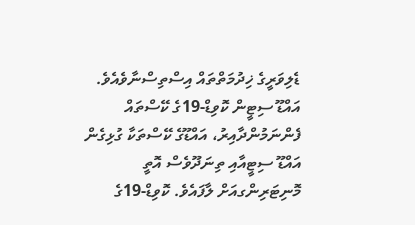ޑެލިވަރީގެ ޚިދުމަތްތައް އިސްތިސްނާވެއެވެ.
އައްޑޫ ސިޓީން ކޮވިޑް-19ގެ ކޭސްތައް ފެންނަމުންދާއިރު، އައްޑޫގެ ކޭސްތަކާ ގުޅިގެން އައްޑޫ ސިޓީއާއި ތިނަދޫވެސް އޮތީ މޮނިޓަރިންގއަށް ލާފައެވެ. ކޮވިޑް-19ގެ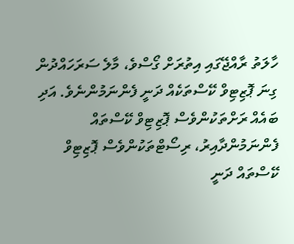ހާލަތު ރާއްޖޭގައި އިތުރަށް ގޯސްވެ، މާލެ ސަރަހައްދުން ގިނަ ޕޮޒިޓިވް ކޭސްތަކެއް ދަނީ ފެންނަމުންނެވެ. އަދި ބައެއް ރަށްތަކުންވެސް ޕޮޒިޓިވް ކޭސްތައް ފެންނަމުންދާއިރު، ރިސޯޓްތަކުންވެސް ޕޮޒިޓިވް ކޭސްތައް ދަނީ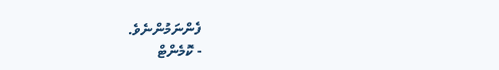ފެންނަމުންނެވެ.
- ކޮމެންޓް